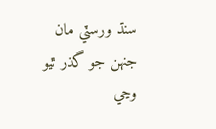سنڌ ورسٽي مان جنهن جو گذر ٿيو وڃي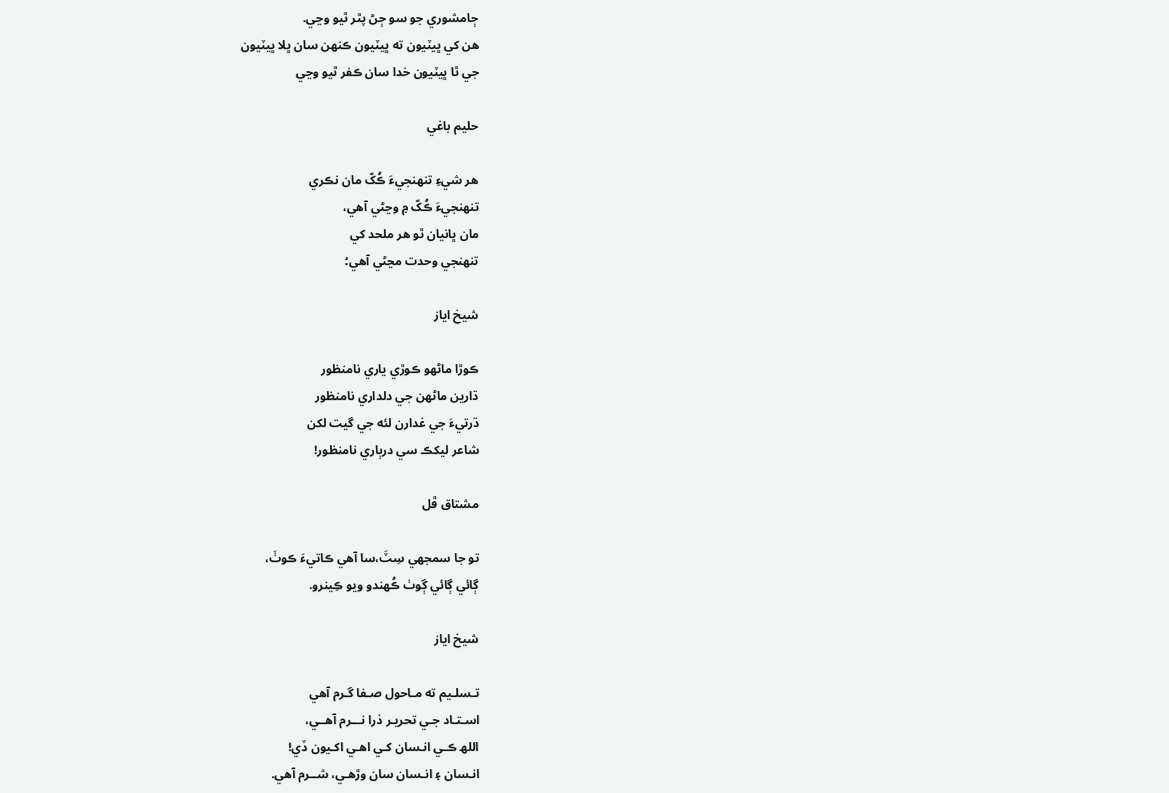ڄامشوري جو سو ڄڻ پٿر ٿيو وڃي.
هن کي ڀيٽيون ته ڀيٽيون ڪنهن سان ڀلا ڀيٽيون
جي ٿا ڀيٽيون خدا سان ڪفر ٿيو وڃي

حليم باغي

هر شيءِ تنهنجيءَ ڪُکّ مان نڪري
تنهنجيءَ ڪُکّ ۾ وڃڻي آهي،
مان ڀانيان ٿو هر ملحد کي
تنهنجي وحدت مڃڻي آهي؛

شيخ اياز

ڪوڙا ماڻهو ڪوڙي ياري نامنظور
ڌارين ماڻهن جي دلداري نامنظور
ڌرتيءَ جي غدارن لئه جي گيت لکن
شاعر ليکڪ سي درٻاري نامنظور!

مشتاق ڦل

تو جا سمجھي سِٽَ،سا آھي ڪاتيءَ ڪوٺَ،
ڳائي ڳائي ڳوٺ ڪُھندو ويو ڪِينرو.

شيخ اياز

تـسلـيم ته مـاحول صـفا گـرم آهي
اسـتـاد جـي تحريـر ذرا نـــرم آهــي،
اللھ ڪـي انـسان کـي اهـي اکـيون ڏي!
انـسان ۽ انـسان سان وڙهـي، شــرم آهي.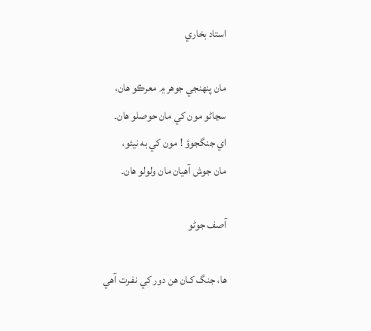استاد بخاري

مان پنهنجي جوهر ۾ معرڪو هان،
سڃاڻو مون کي مان حوصلو هان۔
اي جنگجوؤ ! مون کي به نيئو،
مان جوش آهيان مان ولولو هان۔

آصف جوڻو

ها، جنگ کـان هن دور کي نفـرت آهي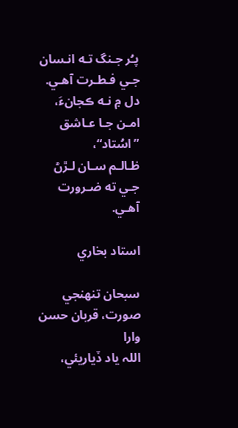پـُر جـنگ تـه انـسان جـي فـطـرت آهـي.
دل ۾ نـه ڪجانءَ، امـن جـا عـاشق ”اسُتاد“،
ظـالـم سـان لـڙڻ جـي ته ضـرورت آهـي.

استاد بخاري

سبحان تنھنجي صورت، قربان حسن وارا
اللہ ياد ڏياريئي،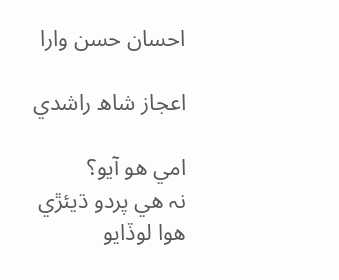احسان حسن وارا

اعجاز شاھ راشدي

امي ھو آيو؟
نہ ھي پردو ڌيئڙي
ھوا لوڏايو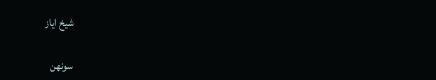شيخ اياز

سونهن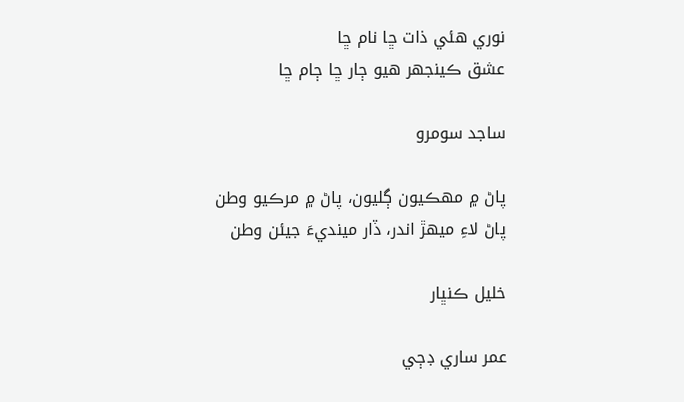نوري هئي ذات ڇا نام ڇا
عشق ڪينجهر هيو ڄار ڇا ڄام ڇا

ساجد سومرو

پاڻ ۾ مھڪيون ڳليون، پاڻ ۾ مرڪيو وطن
پاڻ لاءِ ميھڙ اندر، ڏار مينديءَ جيئن وطن

خليل ڪنڀار

عمر ساري ڊڄي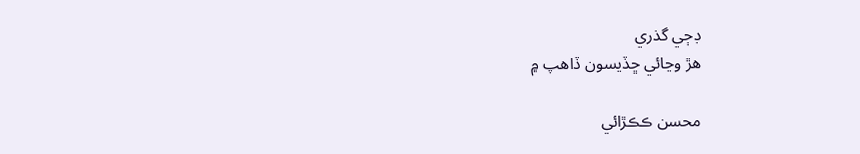ڊڄي گذري
ھڙ وڃائي ڇڏيسون ڏاھپ ۾

محسن ڪڪڙائي